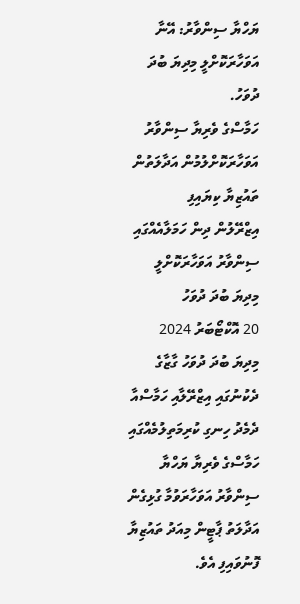ޔަހްޔާ ސިންވާރު: އޭނާ އަވަހާރަކޮށްލީ މިދިޔަ ބުދަ ދުވަހު.
ހަމާސްގެ ވެރިޔާ ސިންވާރު އަވަހާރަކޮށްލުމުން އަދާލަތުން ތައުޒިޔާ ކިޔައިފި
އިޒްރޭލުން ދިން ހަމަލާއެއްގައި ސިންވާރު އަވަހާރަކޮށްލީ މިދިޔަ ބުދަ ދުވަހު
20 އޮކްޓޯބަރު 2024
މިދިޔަ ބުދަ ދުވަހު ގާޒާގެ ދެކުނުގައި އިޒްރޭލާއި ހަމާސްއާ ދެމެދު ހިނގި ކުރިމަތިލުމެއްގައި ހަމާސްގެ ވެރިޔާ ޔަހްޔާ ސިންވާރު އަވަހާރަވުމާ ގުޅިގެން އަދާލަތު ޕާޓީން މިއަދު ތައުޒިޔާ ފޮނުވައިފި އެވެ.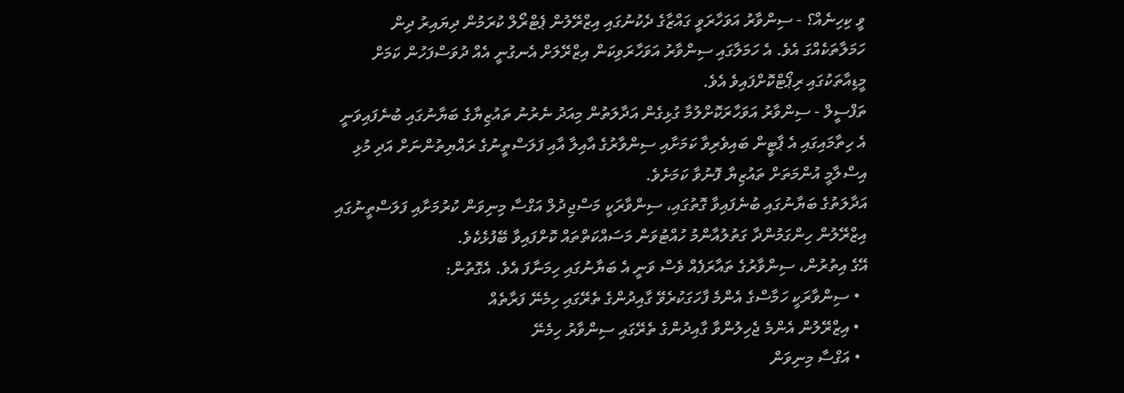ވީ ކިހިނެއް؟ - ސިންވާރު އަވަހާރަވީ ގައްޒާގެ ދެކުނުގައި އިޒްރޭލުން ޕެޓްރޯލް ކުރަމުން ދިޔައިރު ދިން ހަމަލާތަކެއްގަ އެވެ. އެ ހަމަލާގައި ސިންވާރު އަވަހާރަވިކަން އިޒްރޭލަށް އެނގުނީ އެއް ދުވަސްފަހުން ކަމަށް މީޑިއާތަކުގައި ރިޕޯޓްކޮށްފައިވެ އެވެ.
ތަފްސީލް - ސިންވާރު އަވަހާރަކޮށްލުމާ ގުޅިގެން އަދާލަތުން މިއަދު ނެރުނު ތައުޒިޔާގެ ބަޔާނުގައި ބުނެފައިވަނީ އެ ހިތާމައިގައި އެ ޕާޓީން ބައިވެރިވާ ކަމަށާއި ސިންވާރުގެ އާއިލާ އާއި ފަލަސްތީނުގެ ރައްޔިތުންނަށް އަދި މުޅި އިސްލާމީ އުންމަތަށް ތައުޒިޔާ ފޮނުވާ ކަމަށެވެ.
އަދާލަތުގެ ބަޔާނުގައި ބުނެފައިވާ ގޮތުގައި، ސިންވާރަކީ މަސްޖިދުލް އަގްސާ މިނިވަން ކުރުމަށާއި ފަލަސްތީނުގައި އިޒްރޭލުން ހިންގަމުންދާ ގަތުލުއާންމު ހުއްޓުވަން މަސައްކަތްތައް ކޮށްފައިވާ ބޭފުޅެކެވެ.
އޭގެ އިތުރުން، ސިންވާރުގެ ތައާރަފެއް ވެސް ވަނީ އެ ބަޔާނުގައި ހިމަނާފަ އެވެ. އެގޮތުން:
  • ސިންވާރަކީ ހަމާސްގެ އެންމެ ފާހަގަކުރެވޭ ގާއިދުންގެ ތެރޭގައި ހިމެނޭ ފަރާތެއް
  • އިޒްރޭލުން އެންމެ ޖެހިލުންވާ ގާއިދުންގެ ތެރޭގައި ސިންވާރު ހިމެނޭ
  • އަގްސާ މިނިވަން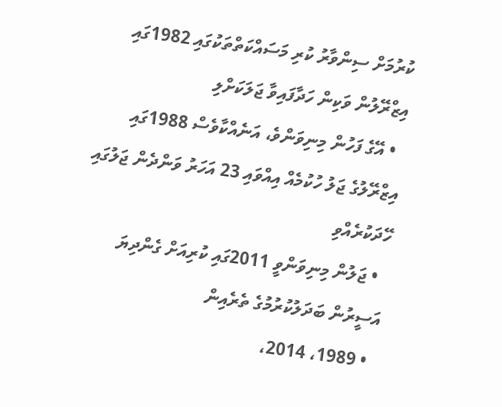ކުރުމަށް ސިންވާރު ކުރި މަސައްކަތްތަކުގައި 1982ގައި އިޒްރޭލުން ވަކިން ހަދާފައިވާ ޖަލަކަށްލި
  • އޭގެ ފަހުން މިނިވަންވެ، އަނެއްކާވެސް 1988ގައި އިޒްރޭލުގެ ޖަލު ހުކުމެއް އިއްވައި 23 އަހަރު ވަންދެން ޖަލުގައި ހޭދަކުރެއްވި
  • ޖަލުން މިނިވަންވީ 2011ގައި ކުރިއަށް ގެންދިޔަ އަސީރުން ބަދަލުކުރުމުގެ ތެރެއިން
  • 1989، 2014،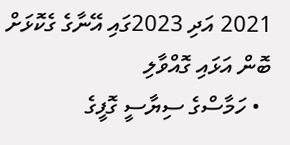2021 އަދި 2023ގައި އޭނާގެ ގެކޮޅަށް ބޮން އަޅައި ގޮއްވާލި
  • ހަމާސްގެ ސިޔާސީ ގޮފީގެ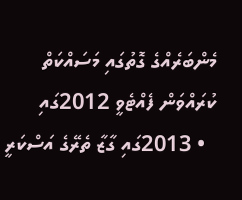މެންބަރެއްގެ ގޮތުގައި މަސައްކަތް ކުރައްވަން ފެއްޓެވީ 2012ގައި
  • 2013ގައި ގާޒާ ތެރޭގެ އަސްކަރީ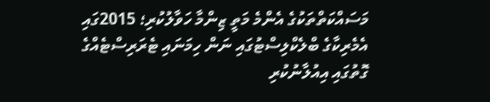މަސައްކަތްތަކުގެ އެންމެ މަތީ ޒިންމާ ހަވާލުކުރި؛ 2015ގައި އެމެރިކާގެ ބްލެކްލިސްޓުގައި ނަން ހިމަނައި ޓެރަރިސްޓެއްގެ ގޮތުގައި އިއުލާނުކުރި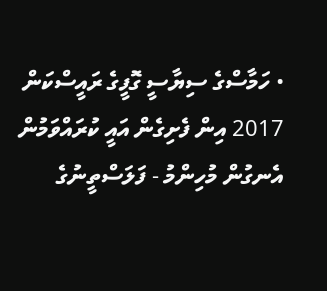• ހަމާސްގެ ސިޔާސީ ގޮފީގެ ރައީސްކަން 2017 އިން ފެށިގެން އައީ ކުރައްވަމުން
އެނގުން މުހިންމު - ފަލަސްތީނުގެ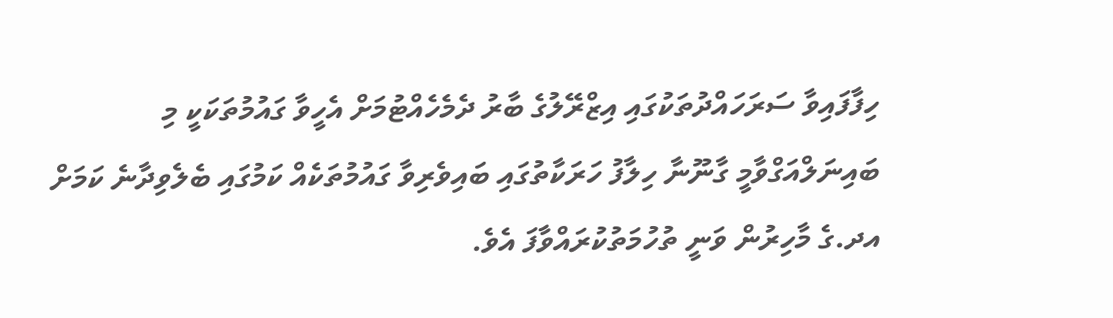ހިފާފައިވާ ސަރަހައްދުތަކުގައި އިޒްރޭލުގެ ބާރު ދެމެހެއްޓުމަށް އެހީވާ ގައުމުތަކަކީ މި ބައިނަލްއަގްވާމީ ގާނޫނާ ހިލާފު ހަރަކާތުގައި ބައިވެރިވާ ގައުމުތަކެއް ކަމުގައި ބެލެވިދާނެ ކަމަށް އދ.ގެ މާހިރުން ވަނީ ތުހުމަތުކުރައްވާފަ އެވެ.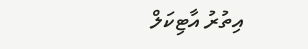އިތުރު އާޓިކަލް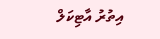އިތުރު އާޓިކަލް